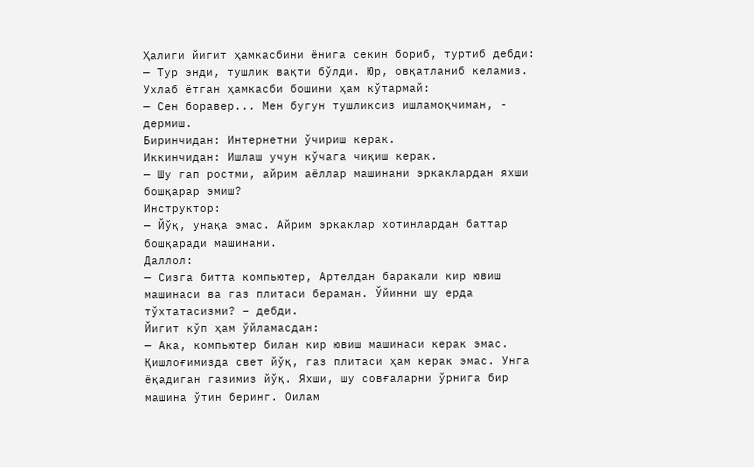Ҳалиги йигит ҳамкасбини ёнига секин бориб, туртиб дебди:
— Тур энди, тушлик вақти бўлди. Юр, овқатланиб келамиз.
Ухлаб ётган ҳамкасби бошини ҳам кўтармай:
— Сен боравер... Мен бугун тушликсиз ишламоқчиман, - дермиш.
Биринчидан: Интернетни ўчириш керак.
Иккинчидан: Ишлаш учун кўчага чиқиш керак.
— Шу гап ростми, айрим аёллар машинани эркаклардан яхши бошқарар эмиш?
Инструктор:
— Йўқ, унақа эмас. Айрим эркаклар хотинлардан баттар бошқаради машинани.
Даллол:
— Сизга битта компьютер, Артелдан баракали кир ювиш машинаси ва газ плитаси бераман. Ўйинни шу ерда тўхтатасизми? – дебди.
Йигит кўп ҳам ўйламасдан:
— Ака, компьютер билан кир ювиш машинаси керак эмас. Қишлоғимизда свет йўқ, газ плитаси ҳам керак эмас. Унга ёқадиган газимиз йўқ. Яхши, шу совғаларни ўрнига бир машина ўтин беринг. Оилам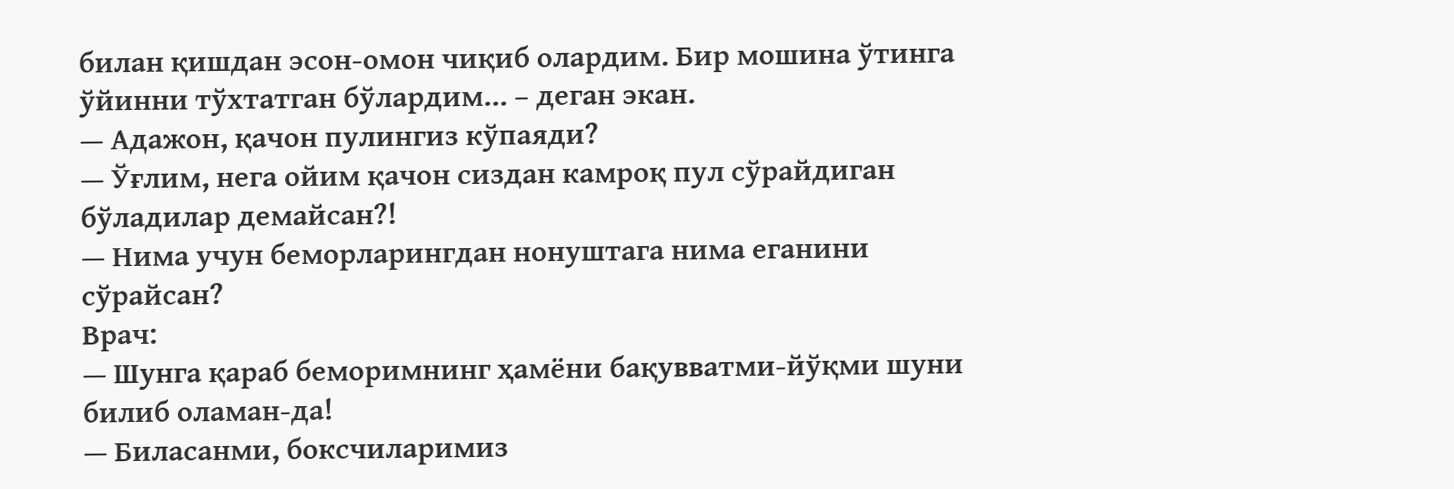билан қишдан эсон-омон чиқиб олардим. Бир мошина ўтинга ўйинни тўхтатган бўлардим... – деган экан.
— Адажон, қачон пулингиз кўпаяди?
— Ўғлим, нега ойим қачон сиздан камроқ пул сўрайдиган бўладилар демайсан?!
— Нима учун беморларингдан нонуштага нима еганини сўрайсан?
Врач:
— Шунга қараб беморимнинг ҳамёни бақувватми-йўқми шуни билиб оламан-да!
— Биласанми, боксчиларимиз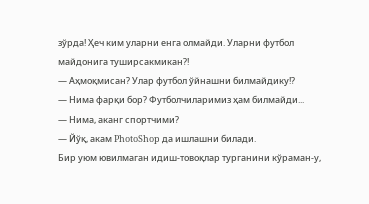зўрда! Ҳеч ким уларни енга олмайди. Уларни футбол майдонига туширсакмикан?!
— Аҳмоқмисан? Улар футбол ўйнашни билмайдику!?
— Нима фарқи бор? Футболчиларимиз ҳам билмайди...
— Нима, аканг спортчими?
— Йўқ, акам PhotoShop да ишлашни билади.
Бир уюм ювилмаган идиш-товоқлар турганини кўраман-у,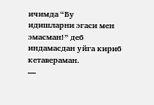ичимда “Бу идишларни эгаси мен эмасман!” деб индамасдан уйга кириб кетавераман.
—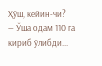Ҳўш, кейин-чи?
— Ўша одам 110 га кириб ўлибди...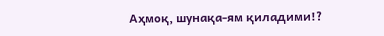Аҳмоқ, шунақа-ям қиладими!?